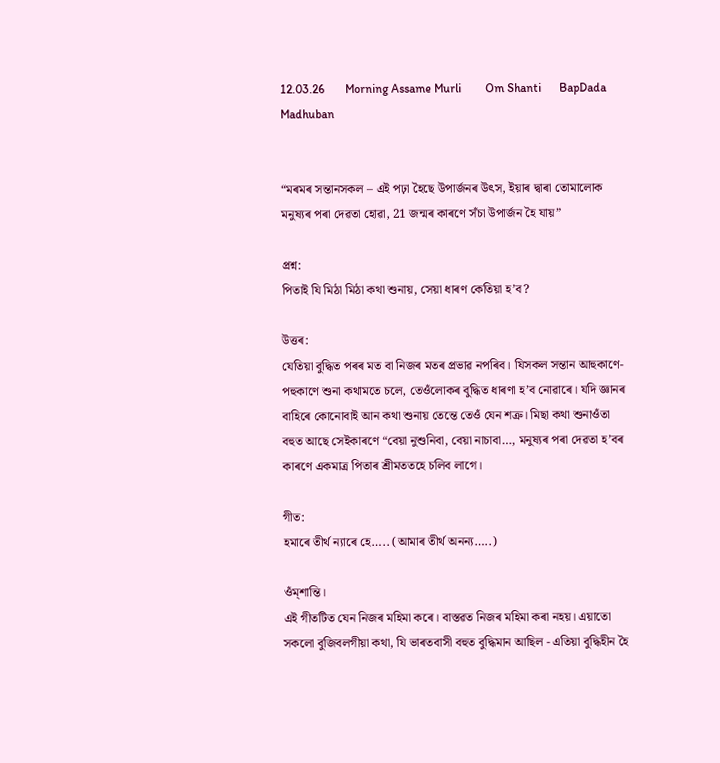12.03.26       Morning Assame Murli        Om Shanti      BapDada       Madhuban


“মৰমৰ সন্তানসকল – এই পঢ়া হৈছে উপাৰ্জনৰ উৎস, ইয়াৰ দ্বাৰা তোমালোক মনুষ্যৰ পৰা দেৱতা হোৱা, 21 জন্মৰ কাৰণে সঁচা উপাৰ্জন হৈ যায়”

প্ৰশ্ন:
পিতাই যি মিঠা মিঠা কথা শুনায়, সেয়া ধাৰণ কেতিয়া হ’ব?

উত্তৰ:
যেতিয়া বুদ্ধিত পৰৰ মত বা নিজৰ মতৰ প্ৰভাৱ নপৰিব। যিসকল সন্তান আহুকাণে-পহুকাণে শুনা কথামতে চলে, তেওঁলোকৰ বুদ্ধিত ধাৰণা হ’ব নোৱাৰে। যদি জ্ঞানৰ বাহিৰে কোনোবাই আন কথা শুনায় তেন্তে তেওঁ যেন শত্ৰু। মিছা কথা শুনাওঁতা বহুত আছে সেইকাৰণে “বেয়া নুশুনিবা, বেয়া নাচাবা…, মনুষ্যৰ পৰা দেৱতা হ’বৰ কাৰণে একমাত্ৰ পিতাৰ শ্ৰীমততহে চলিব লাগে।

গীত:
হমাৰে তীৰ্থ ন্যাৰে হে….. (আমাৰ তীৰ্থ অনন্য…..)

ওঁম্শান্তি।
এই গীতটিত যেন নিজৰ মহিমা কৰে। বাস্তৱত নিজৰ মহিমা কৰা নহয়। এয়াতো সকলো বুজিবলগীয়া কথা, যি ভাৰতবাসী বহুত বুদ্ধিমান আছিল - এতিয়া বুদ্ধিহীন হৈ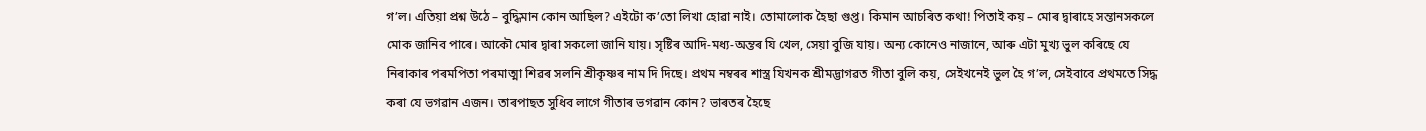গ’ল। এতিয়া প্ৰশ্ন উঠে – বুদ্ধিমান কোন আছিল? এইটো ক’তো লিখা হোৱা নাই। তোমালোক হৈছা গুপ্ত। কিমান আচৰিত কথা! পিতাই কয় – মোৰ দ্বাৰাহে সন্তানসকলে মোক জানিব পাৰে। আকৌ মোৰ দ্বাৰা সকলো জানি যায়। সৃষ্টিৰ আদি-মধ্য-অন্তৰ যি খেল, সেয়া বুজি যায়। অন্য কোনেও নাজানে, আৰু এটা মুখ্য ভুল কৰিছে যে নিৰাকাৰ পৰমপিতা পৰমাত্মা শিৱৰ সলনি শ্ৰীকৃষ্ণৰ নাম দি দিছে। প্ৰথম নম্বৰৰ শাস্ত্ৰ যিখনক শ্ৰীমদ্ভাগৱত গীতা বুলি কয়, সেইখনেই ভুল হৈ গ’ল, সেইবাবে প্ৰথমতে সিদ্ধ কৰা যে ভগৱান এজন। তাৰপাছত সুধিব লাগে গীতাৰ ভগৱান কোন? ভাৰতৰ হৈছে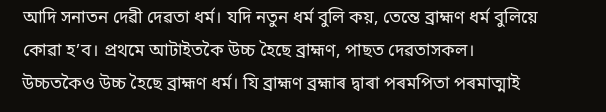আদি সনাতন দেৱী দেৱতা ধৰ্ম। যদি নতুন ধৰ্ম বুলি কয়, তেন্তে ব্ৰাহ্মণ ধৰ্ম বুলিয়ে কোৱা হ’ব। প্ৰথমে আটাইতকৈ উচ্চ হৈছে ব্ৰাহ্মণ, পাছত দেৱতাসকল। উচ্চতকৈও উচ্চ হৈছে ব্ৰাহ্মণ ধৰ্ম। যি ব্ৰাহ্মণ ব্ৰহ্মাৰ দ্বাৰা পৰমপিতা পৰমাত্মাই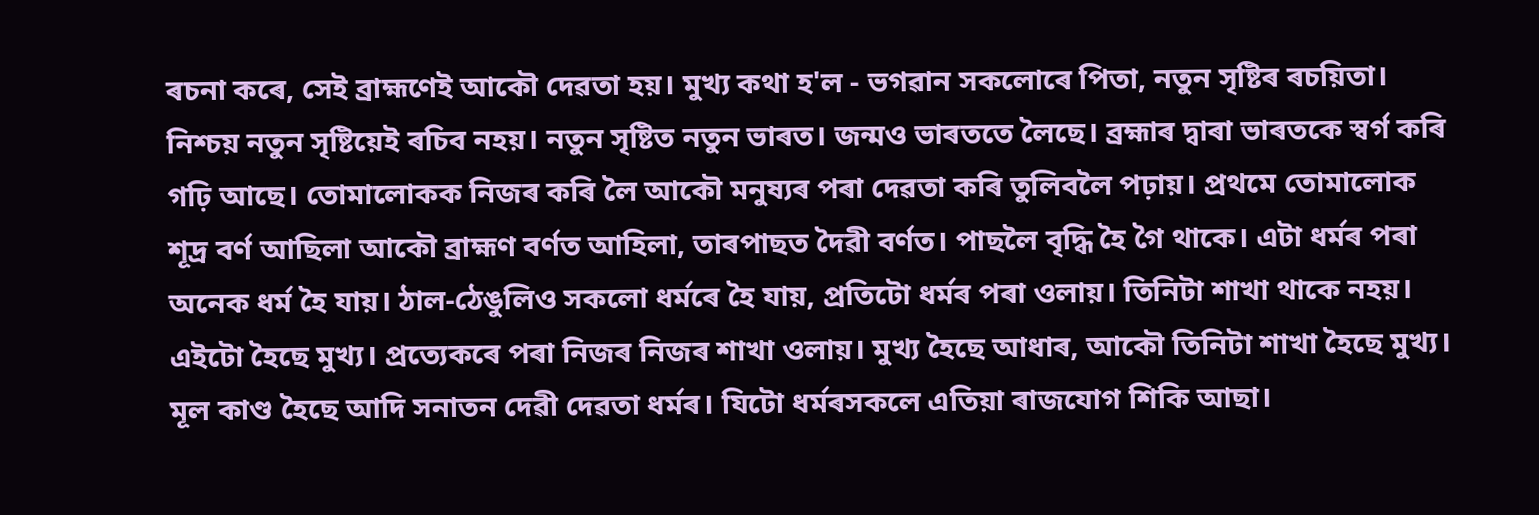ৰচনা কৰে, সেই ব্ৰাহ্মণেই আকৌ দেৱতা হয়। মুখ্য কথা হ'ল - ভগৱান সকলোৰে পিতা, নতুন সৃষ্টিৰ ৰচয়িতা। নিশ্চয় নতুন সৃষ্টিয়েই ৰচিব নহয়। নতুন সৃষ্টিত নতুন ভাৰত। জন্মও ভাৰততে লৈছে। ব্ৰহ্মাৰ দ্বাৰা ভাৰতকে স্বৰ্গ কৰি গঢ়ি আছে। তোমালোকক নিজৰ কৰি লৈ আকৌ মনুষ্যৰ পৰা দেৱতা কৰি তুলিবলৈ পঢ়ায়। প্ৰথমে তোমালোক শূদ্ৰ বৰ্ণ আছিলা আকৌ ব্ৰাহ্মণ বৰ্ণত আহিলা, তাৰপাছত দৈৱী বৰ্ণত। পাছলৈ বৃদ্ধি হৈ গৈ থাকে। এটা ধৰ্মৰ পৰা অনেক ধৰ্ম হৈ যায়। ঠাল-ঠেঙুলিও সকলো ধৰ্মৰে হৈ যায়, প্ৰতিটো ধৰ্মৰ পৰা ওলায়। তিনিটা শাখা থাকে নহয়। এইটো হৈছে মুখ্য। প্ৰত্যেকৰে পৰা নিজৰ নিজৰ শাখা ওলায়। মুখ্য হৈছে আধাৰ, আকৌ তিনিটা শাখা হৈছে মুখ্য। মূল কাণ্ড হৈছে আদি সনাতন দেৱী দেৱতা ধৰ্মৰ। যিটো ধৰ্মৰসকলে এতিয়া ৰাজযোগ শিকি আছা।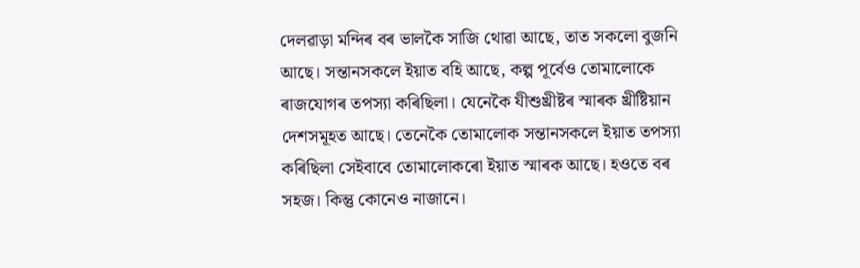দেলৱাড়া মন্দিৰ বৰ ভালকৈ সাজি থোৱা আছে, তাত সকলো বুজনি আছে। সন্তানসকলে ইয়াত বহি আছে, কল্প পূৰ্বেও তোমালোকে ৰাজযোগৰ তপস্যা কৰিছিলা। যেনেকৈ যীশুখ্ৰীষ্টৰ স্মাৰক খ্ৰীষ্টিয়ান দেশসমূহত আছে। তেনেকৈ তোমালোক সন্তানসকলে ইয়াত তপস্যা কৰিছিলা সেইবাবে তোমালোকৰো ইয়াত স্মাৰক আছে। হওতে বৰ সহজ। কিন্তু কোনেও নাজানে।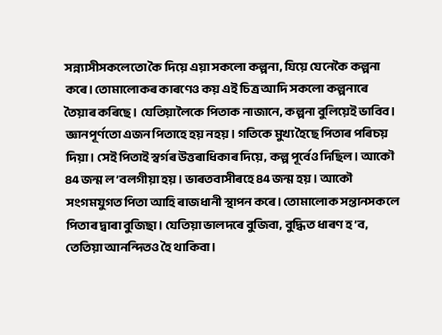সন্ন্যাসীসকলেতো কৈ দিয়ে এয়া সকলো কল্পনা, যিয়ে যেনেকৈ কল্পনা কৰে। তোমালোকৰ কাৰণেও কয় এই চিত্ৰ আদি সকলো কল্পনাৰে তৈয়াৰ কৰিছে। যেতিয়ালৈকে পিতাক নাজানে, কল্পনা বুলিয়েই ভাবিব। জ্ঞানপূৰ্ণতো এজন পিতাহে হয় নহয়। গতিকে মুখ্য হৈছে পিতাৰ পৰিচয় দিয়া। সেই পিতাই স্বৰ্গৰ উত্তৰাধিকাৰ দিয়ে, কল্প পূৰ্বেও দিছিল। আকৌ 84 জন্ম ল’বলগীয়া হয়। ভাৰতবাসীৰহে 84 জন্ম হয়। আকৌ সংগমযুগত পিতা আহি ৰাজধানী স্থাপন কৰে। তোমালোক সন্তানসকলে পিতাৰ দ্বাৰা বুজিছা। যেতিয়া ভালদৰে বুজিবা, বুদ্ধিত ধাৰণ হ’ব, তেতিয়া আনন্দিতও হৈ থাকিবা।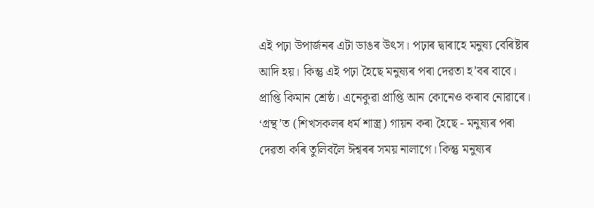এই পঢ়া উপাৰ্জনৰ এটা ডাঙৰ উৎস। পঢ়াৰ দ্বাৰাহে মনুষ্য বেৰিষ্টাৰ আদি হয়। কিন্তু এই পঢ়া হৈছে মনুষ্যৰ পৰা দেৱতা হ’বৰ বাবে। প্ৰাপ্তি কিমান শ্ৰেষ্ঠ। এনেকুৱা প্ৰাপ্তি আন কোনেও কৰাব নোৱাৰে। ‘গ্ৰন্থ’ত (শিখসকলৰ ধৰ্ম শাস্ত্ৰ) গায়ন কৰা হৈছে - মনুষ্যৰ পৰা দেৱতা কৰি তুলিবলৈ ঈশ্বৰৰ সময় নালাগে। কিন্তু মনুষ্যৰ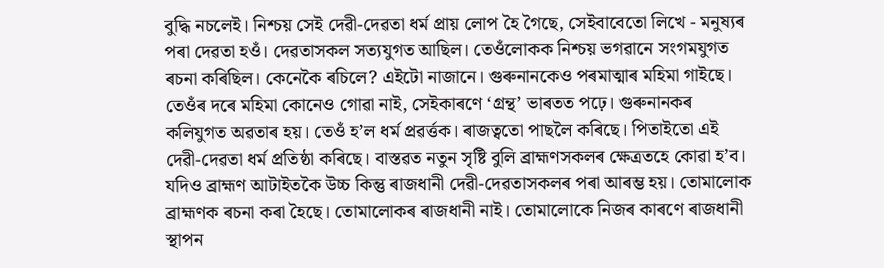বুদ্ধি নচলেই। নিশ্চয় সেই দেৱী-দেৱতা ধৰ্ম প্ৰায় লোপ হৈ গৈছে, সেইবাবেতো লিখে - মনুষ্যৰ পৰা দেৱতা হওঁ। দেৱতাসকল সত্যযুগত আছিল। তেওঁলোকক নিশ্চয় ভগৱানে সংগমযুগত ৰচনা কৰিছিল। কেনেকৈ ৰচিলে? এইটো নাজানে। গুৰুনানকেও পৰমাত্মাৰ মহিমা গাইছে। তেওঁৰ দৰে মহিমা কোনেও গোৱা নাই, সেইকাৰণে ‘গ্ৰন্থ’ ভাৰতত পঢ়ে। গুৰুনানকৰ কলিযুগত অৱতাৰ হয়। তেওঁ হ’ল ধৰ্ম প্ৰৱৰ্ত্তক। ৰাজত্বতো পাছলৈ কৰিছে। পিতাইতো এই দেৱী-দেৱতা ধৰ্ম প্ৰতিষ্ঠা কৰিছে। বাস্তৱত নতুন সৃষ্টি বুলি ব্ৰাহ্মণসকলৰ ক্ষেত্ৰতহে কোৱা হ’ব। যদিও ব্ৰাহ্মণ আটাইতকৈ উচ্চ কিন্তু ৰাজধানী দেৱী-দেৱতাসকলৰ পৰা আৰম্ভ হয়। তোমালোক ব্ৰাহ্মণক ৰচনা কৰা হৈছে। তোমালোকৰ ৰাজধানী নাই। তোমালোকে নিজৰ কাৰণে ৰাজধানী স্থাপন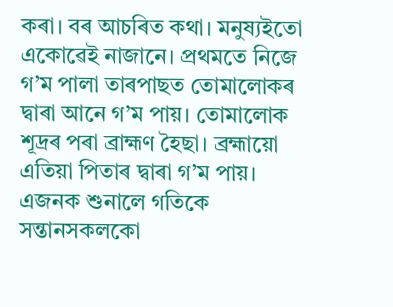কৰা। বৰ আচৰিত কথা। মনুষ্যইতো একোৱেই নাজানে। প্ৰথমতে নিজে গ’ম পালা তাৰপাছত তোমালোকৰ দ্বাৰা আনে গ’ম পায়। তোমালোক শূদ্ৰৰ পৰা ব্ৰাহ্মণ হৈছা। ব্ৰহ্মায়ো এতিয়া পিতাৰ দ্বাৰা গ’ম পায়। এজনক শুনালে গতিকে সন্তানসকলকো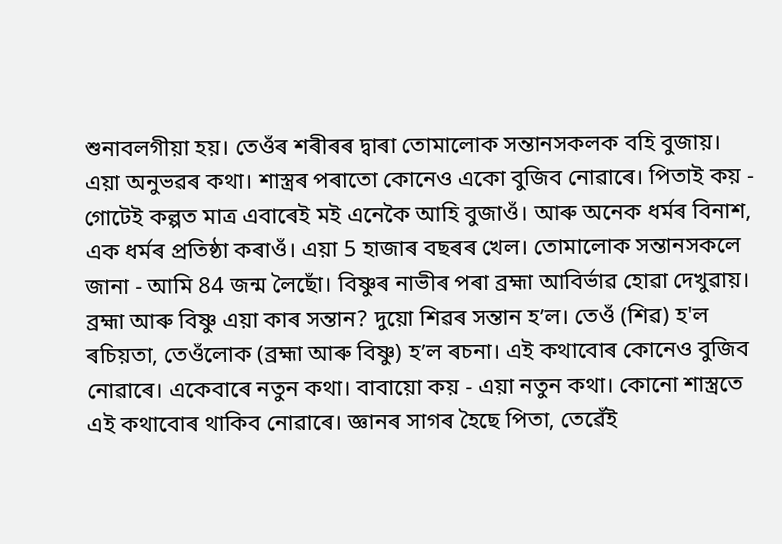শুনাবলগীয়া হয়। তেওঁৰ শৰীৰৰ দ্বাৰা তোমালোক সন্তানসকলক বহি বুজায়। এয়া অনুভৱৰ কথা। শাস্ত্ৰৰ পৰাতো কোনেও একো বুজিব নোৱাৰে। পিতাই কয় - গোটেই কল্পত মাত্ৰ এবাৰেই মই এনেকৈ আহি বুজাওঁ। আৰু অনেক ধৰ্মৰ বিনাশ, এক ধৰ্মৰ প্ৰতিষ্ঠা কৰাওঁ। এয়া 5 হাজাৰ বছৰৰ খেল। তোমালোক সন্তানসকলে জানা - আমি 84 জন্ম লৈছোঁ। বিষ্ণুৰ নাভীৰ পৰা ব্ৰহ্মা আবিৰ্ভাৱ হোৱা দেখুৱায়। ব্ৰহ্মা আৰু বিষ্ণু এয়া কাৰ সন্তান? দুয়ো শিৱৰ সন্তান হ’ল। তেওঁ (শিৱ) হ'ল ৰচিয়তা, তেওঁলোক (ব্ৰহ্মা আৰু বিষ্ণু) হ’ল ৰচনা। এই কথাবোৰ কোনেও বুজিব নোৱাৰে। একেবাৰে নতুন কথা। বাবায়ো কয় - এয়া নতুন কথা। কোনো শাস্ত্ৰতে এই কথাবোৰ থাকিব নোৱাৰে। জ্ঞানৰ সাগৰ হৈছে পিতা, তেৱেঁই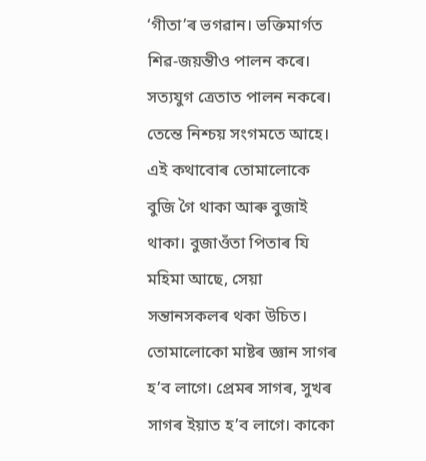‘গীতা’ৰ ভগৱান। ভক্তিমাৰ্গত শিৱ-জয়ন্তীও পালন কৰে। সত্যযুগ ত্ৰেতাত পালন নকৰে। তেন্তে নিশ্চয় সংগমতে আহে। এই কথাবোৰ তোমালোকে বুজি গৈ থাকা আৰু বুজাই থাকা। বুজাওঁতা পিতাৰ যি মহিমা আছে, সেয়া সন্তানসকলৰ থকা উচিত। তোমালোকো মাষ্টৰ জ্ঞান সাগৰ হ’ব লাগে। প্ৰেমৰ সাগৰ, সুখৰ সাগৰ ইয়াত হ’ব লাগে। কাকো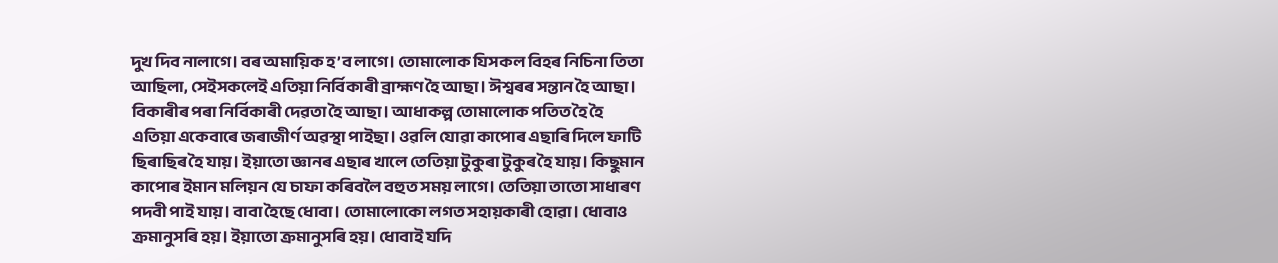দুখ দিব নালাগে। বৰ অমায়িক হ’ব লাগে। তোমালোক যিসকল বিহৰ নিচিনা তিতা আছিলা, সেইসকলেই এতিয়া নিৰ্বিকাৰী ব্ৰাহ্মণ হৈ আছা। ঈশ্বৰৰ সন্তান হৈ আছা। বিকাৰীৰ পৰা নিৰ্বিকাৰী দেৱতা হৈ আছা। আধাকল্প তোমালোক পতিত হৈ হৈ এতিয়া একেবাৰে জৰাজীৰ্ণ অৱস্থা পাইছা। ওৱলি যোৱা কাপোৰ এছাৰি দিলে ফাটি ছিৰাছিৰ হৈ যায়। ইয়াতো জ্ঞানৰ এছাৰ খালে তেতিয়া টুকুৰা টুকুৰ হৈ যায়। কিছুমান কাপোৰ ইমান মলিয়ন যে চাফা কৰিবলৈ বহুত সময় লাগে। তেতিয়া তাতো সাধাৰণ পদবী পাই যায়। বাবা হৈছে ধোবা। তোমালোকো লগত সহায়কাৰী হোৱা। ধোবাও ক্ৰমানুসৰি হয়। ইয়াতো ক্ৰমানুসৰি হয়। ধোবাই যদি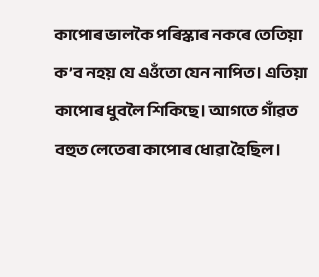কাপোৰ ভালকৈ পৰিস্কাৰ নকৰে তেতিয়া ক’ব নহয় যে এওঁতো যেন নাপিত। এতিয়া কাপোৰ ধুবলৈ শিকিছে। আগতে গাঁৱত বহুত লেতেৰা কাপোৰ ধোৱা হৈছিল।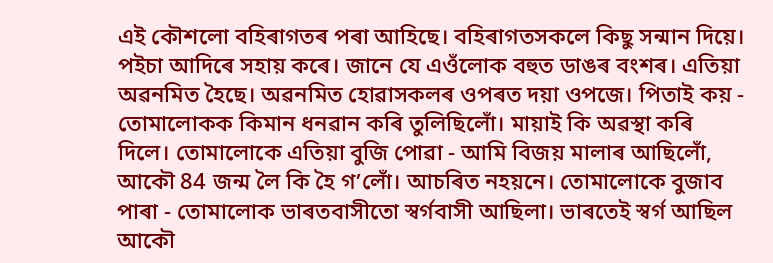এই কৌশলো বহিৰাগতৰ পৰা আহিছে। বহিৰাগতসকলে কিছু সন্মান দিয়ে। পইচা আদিৰে সহায় কৰে। জানে যে এওঁলোক বহুত ডাঙৰ বংশৰ। এতিয়া অৱনমিত হৈছে। অৱনমিত হোৱাসকলৰ ওপৰত দয়া ওপজে। পিতাই কয় - তোমালোকক কিমান ধনৱান কৰি তুলিছিলোঁ। মায়াই কি অৱস্থা কৰি দিলে। তোমালোকে এতিয়া বুজি পোৱা - আমি বিজয় মালাৰ আছিলোঁ, আকৌ 84 জন্ম লৈ কি হৈ গ’লোঁ। আচৰিত নহয়নে। তোমালোকে বুজাব পাৰা - তোমালোক ভাৰতবাসীতো স্বৰ্গবাসী আছিলা। ভাৰতেই স্বৰ্গ আছিল আকৌ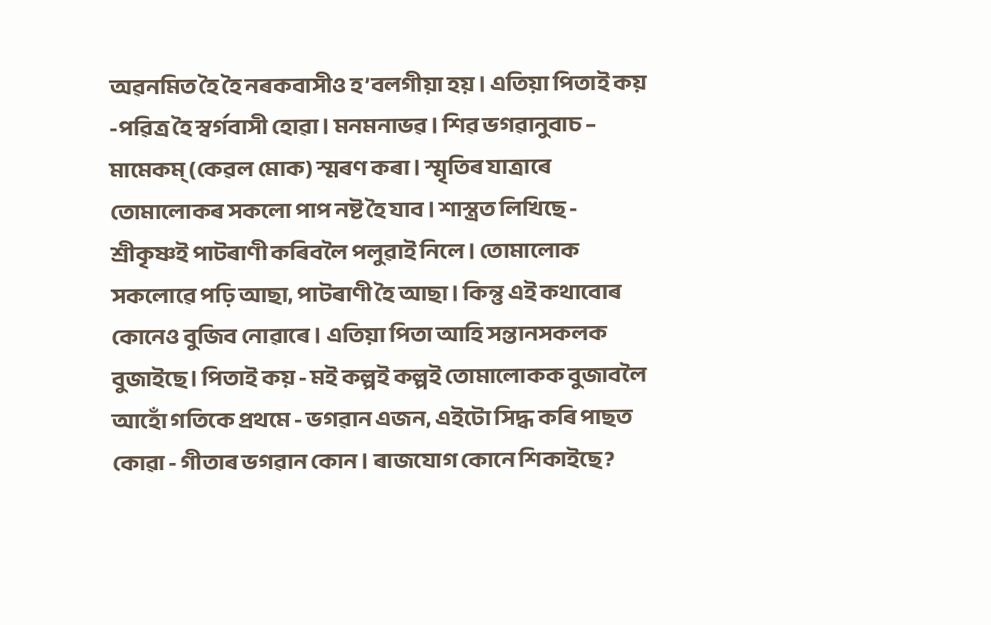অৱনমিত হৈ হৈ নৰকবাসীও হ’বলগীয়া হয়। এতিয়া পিতাই কয় -পৱিত্ৰ হৈ স্বৰ্গবাসী হোৱা। মনমনাভৱ। শিৱ ভগৱানুবাচ – মামেকম্ (কেৱল মোক) স্মৰণ কৰা। স্মৃতিৰ যাত্ৰাৰে তোমালোকৰ সকলো পাপ নষ্ট হৈ যাব। শাস্ত্ৰত লিখিছে - শ্ৰীকৃষ্ণই পাটৰাণী কৰিবলৈ পলুৱাই নিলে। তোমালোক সকলোৱে পঢ়ি আছা, পাটৰাণী হৈ আছা। কিন্তু এই কথাবোৰ কোনেও বুজিব নোৱাৰে। এতিয়া পিতা আহি সন্তানসকলক বুজাইছে। পিতাই কয় - মই কল্পই কল্পই তোমালোকক বুজাবলৈ আহোঁ গতিকে প্ৰথমে - ভগৱান এজন, এইটো সিদ্ধ কৰি পাছত কোৱা - গীতাৰ ভগৱান কোন। ৰাজযোগ কোনে শিকাইছে?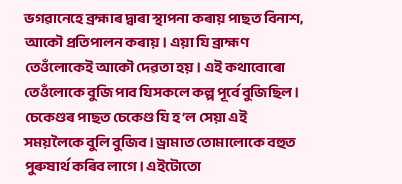ভগৱানেহে ব্ৰহ্মাৰ দ্বাৰা স্থাপনা কৰায় পাছত বিনাশ, আকৌ প্ৰতিপালন কৰায়। এয়া যি ব্ৰাহ্মণ তেওঁলোকেই আকৌ দেৱতা হয়। এই কথাবোৰো তেওঁলোকে বুজি পাব যিসকলে কল্প পূৰ্বে বুজিছিল। চেকেণ্ডৰ পাছত চেকেণ্ড যি হ’ল সেয়া এই সময়লৈকে বুলি বুজিব। ড্ৰামাত তোমালোকে বহুত পুৰুষাৰ্থ কৰিব লাগে। এইটোতো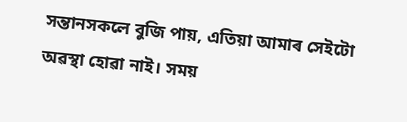সন্তানসকলে বুজি পায়, এতিয়া আমাৰ সেইটো অৱস্থা হোৱা নাই। সময়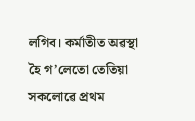লগিব। কৰ্মাতীত অৱস্থা হৈ গ’লেতো তেতিয়া সকলোৱে প্ৰথম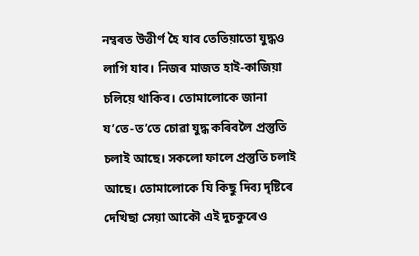নম্বৰত উত্তীৰ্ণ হৈ যাব তেতিয়াতো যুদ্ধও লাগি যাব। নিজৰ মাজত হাই-কাজিয়া চলিয়ে থাকিব। তোমালোকে জানা য’তে-ত’তে চোৱা যুদ্ধ কৰিবলৈ প্ৰস্তুতি চলাই আছে। সকলো ফালে প্ৰস্তুতি চলাই আছে। তোমালোকে যি কিছু দিব্য দৃষ্টিৰে দেখিছা সেয়া আকৌ এই দুচকুৰেও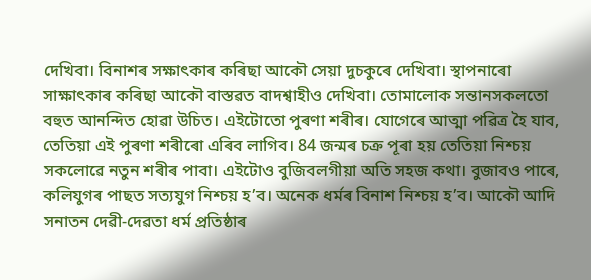দেখিবা। বিনাশৰ সক্ষাৎকাৰ কৰিছা আকৌ সেয়া দুচকুৰে দেখিবা। স্থাপনাৰো সাক্ষাৎকাৰ কৰিছা আকৌ বাস্তৱত বাদশ্বাহীও দেখিবা। তোমালোক সন্তানসকলতো বহুত আনন্দিত হোৱা উচিত। এইটোতো পুৰণা শৰীৰ। যোগেৰে আত্মা পৱিত্ৰ হৈ যাব, তেতিয়া এই পুৰণা শৰীৰো এৰিব লাগিব। 84 জন্মৰ চক্ৰ পূৰা হয় তেতিয়া নিশ্চয় সকলোৱে নতুন শৰীৰ পাবা। এইটোও বুজিবলগীয়া অতি সহজ কথা। বুজাবও পাৰে, কলিযুগৰ পাছত সত্যযুগ নিশ্চয় হ’ব। অনেক ধৰ্মৰ বিনাশ নিশ্চয় হ’ব। আকৌ আদি সনাতন দেৱী-দেৱতা ধৰ্ম প্ৰতিষ্ঠাৰ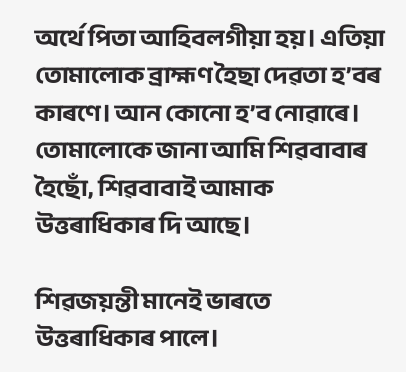অৰ্থে পিতা আহিবলগীয়া হয়। এতিয়া তোমালোক ব্ৰাহ্মণ হৈছা দেৱতা হ’বৰ কাৰণে। আন কোনো হ’ব নোৱাৰে। তোমালোকে জানা আমি শিৱবাবাৰ হৈছোঁ, শিৱবাবাই আমাক উত্তৰাধিকাৰ দি আছে।

শিৱজয়ন্তী মানেই ভাৰতে উত্তৰাধিকাৰ পালে।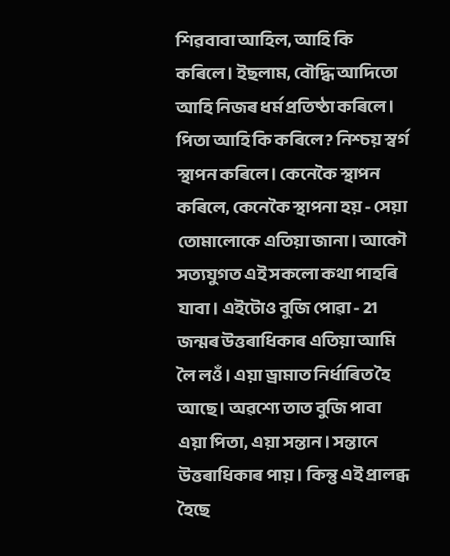শিৱবাবা আহিল, আহি কি কৰিলে। ইছলাম, বৌদ্ধি আদিতো আহি নিজৰ ধৰ্ম প্ৰতিষ্ঠা কৰিলে। পিতা আহি কি কৰিলে? নিশ্চয় স্বৰ্গ স্থাপন কৰিলে। কেনেকৈ স্থাপন কৰিলে, কেনেকৈ স্থাপনা হয় - সেয়া তোমালোকে এতিয়া জানা। আকৌ সত্যযুগত এই সকলো কথা পাহৰি যাবা। এইটোও বুজি পোৱা - 21 জন্মৰ উত্তৰাধিকাৰ এতিয়া আমি লৈ লওঁ। এয়া ড্ৰামাত নিৰ্ধাৰিত হৈ আছে। অৱশ্যে তাত বুজি পাবা এয়া পিতা, এয়া সন্তান। সন্তানে উত্তৰাধিকাৰ পায়। কিন্তু এই প্ৰালব্ধ হৈছে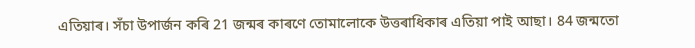এতিয়াৰ। সঁচা উপাৰ্জন কৰি 21 জন্মৰ কাৰণে তোমালোকে উত্তৰাধিকাৰ এতিয়া পাই আছা। 84 জন্মতো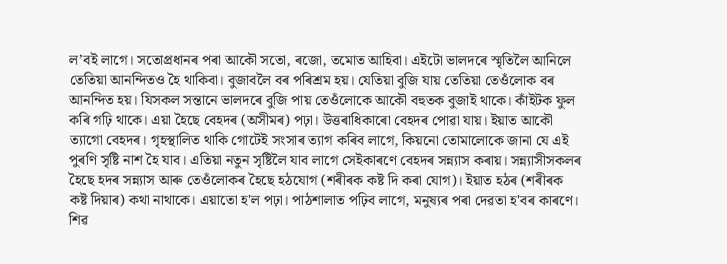ল’বই লাগে। সতোপ্ৰধানৰ পৰা আকৌ সতো, ৰজো, তমোত আহিবা। এইটো ভালদৰে স্মৃতিলৈ আনিলে তেতিয়া আনন্দিতও হৈ থাকিবা। বুজাবলৈ বৰ পৰিশ্ৰম হয়। যেতিয়া বুজি যায় তেতিয়া তেওঁলোক বৰ আনন্দিত হয়। যিসকল সন্তানে ভালদৰে বুজি পায় তেওঁলোকে আকৌ বহুতক বুজাই থাকে। কাঁইটক ফুল কৰি গঢ়ি থাকে। এয়া হৈছে বেহদৰ (অসীমৰ) পঢ়া। উত্তৰাধিকাৰো বেহদৰ পোৱা যায়। ইয়াত আকৌ ত্যাগো বেহদৰ। গৃহস্থালিত থাকি গোটেই সংসাৰ ত্যাগ কৰিব লাগে, কিয়নো তোমালোকে জানা যে এই পুৰণি সৃষ্টি নাশ হৈ যাব। এতিয়া নতুন সৃষ্টিলৈ যাব লাগে সেইকাৰণে বেহদৰ সন্ন্যাস কৰায়। সন্ন্যাসীসকলৰ হৈছে হদৰ সন্ন্যাস আৰু তেওঁলোকৰ হৈছে হঠযোগ (শৰীৰক কষ্ট দি কৰা যোগ)। ইয়াত হঠৰ (শৰীৰক কষ্ট দিয়াৰ) কথা নাথাকে। এয়াতো হ'ল পঢ়া। পাঠশালাত পঢ়িব লাগে, মনুষ্যৰ পৰা দেৱতা হ'বৰ কাৰণে। শিৱ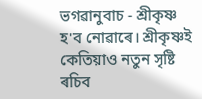ভগৱানুবাচ - শ্ৰীকৃষ্ণ হ'ব নোৱাৰে। শ্ৰীকৃষ্ণই কেতিয়াও নতুন সৃষ্টি ৰচিব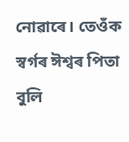নোৱাৰে। তেওঁক স্বৰ্গৰ ঈশ্বৰ পিতা বুলি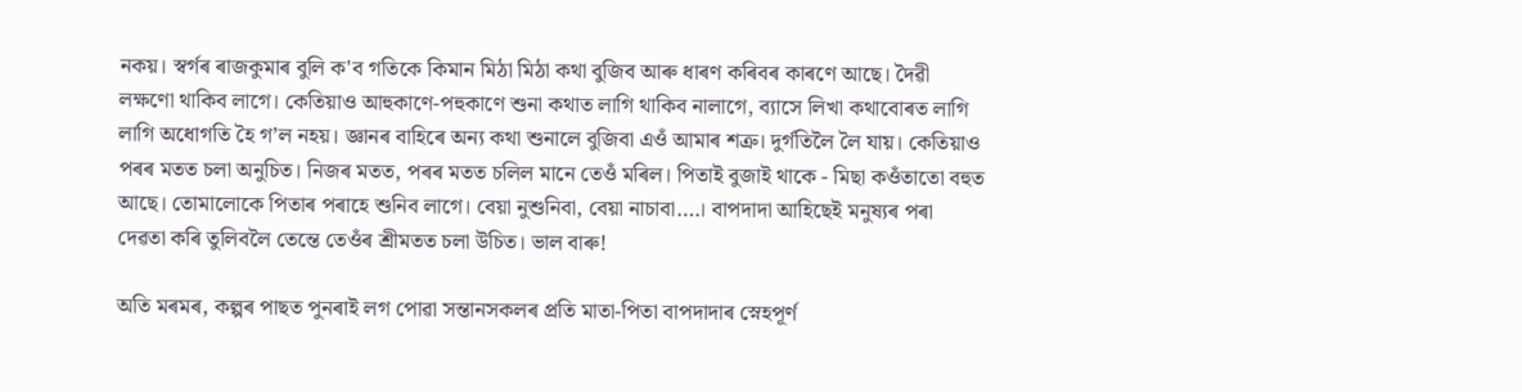নকয়। স্বৰ্গৰ ৰাজকুমাৰ বুলি ক'ব গতিকে কিমান মিঠা মিঠা কথা বুজিব আৰু ধাৰণ কৰিবৰ কাৰণে আছে। দৈৱী লক্ষণো থাকিব লাগে। কেতিয়াও আহুকাণে-পহুকাণে শুনা কথাত লাগি থাকিব নালাগে, ব্যাসে লিখা কথাবোৰত লাগি লাগি অধোগতি হৈ গ’ল নহয়। জ্ঞানৰ বাহিৰে অন্য কথা শুনালে বুজিবা এওঁ আমাৰ শত্ৰু। দুৰ্গতিলৈ লৈ যায়। কেতিয়াও পৰৰ মতত চলা অনুচিত। নিজৰ মতত, পৰৰ মতত চলিল মানে তেওঁ মৰিল। পিতাই বুজাই থাকে - মিছা কওঁতাতো বহুত আছে। তোমালোকে পিতাৰ পৰাহে শুনিব লাগে। বেয়া নুশুনিবা, বেয়া নাচাবা….। বাপদাদা আহিছেই মনুষ্যৰ পৰা দেৱতা কৰি তুলিবলৈ তেন্তে তেওঁৰ শ্ৰীমতত চলা উচিত। ভাল বাৰু!

অতি মৰমৰ, কল্পৰ পাছত পুনৰাই লগ পোৱা সন্তানসকলৰ প্ৰতি মাতা-পিতা বাপদাদাৰ স্নেহপূৰ্ণ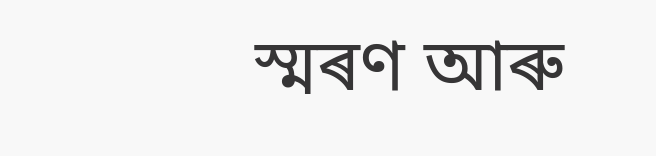স্মৰণ আৰু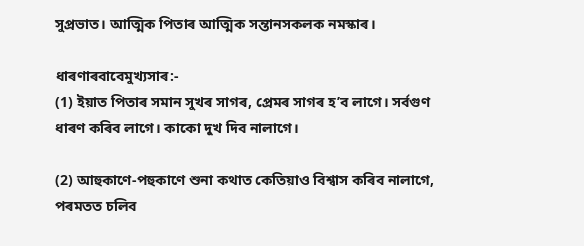সুপ্ৰভাত। আত্মিক পিতাৰ আত্মিক সন্তানসকলক নমস্কাৰ।

ধাৰণাৰবাবেমুখ্যসাৰ:-
(1) ইয়াত পিতাৰ সমান সুখৰ সাগৰ, প্ৰেমৰ সাগৰ হ’ব লাগে। সৰ্বগুণ ধাৰণ কৰিব লাগে। কাকো দুখ দিব নালাগে।

(2) আহুকাণে-পহুকাণে শুনা কথাত কেতিয়াও বিশ্বাস কৰিব নালাগে, পৰমতত চলিব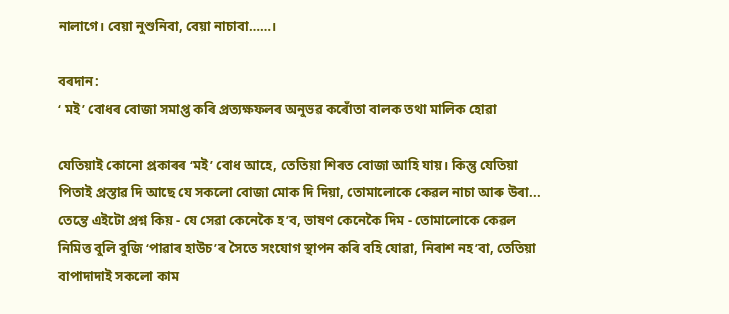নালাগে। বেয়া নুশুনিবা, বেয়া নাচাবা……।

বৰদান:
‘ মই’ বোধৰ বোজা সমাপ্ত কৰি প্ৰত্যক্ষফলৰ অনুভৱ কৰোঁতা বালক তথা মালিক হোৱা

যেতিয়াই কোনো প্ৰকাৰৰ ‘মই’ বোধ আহে, তেতিয়া শিৰত বোজা আহি যায়। কিন্তু যেতিয়া পিতাই প্ৰস্তাৱ দি আছে যে সকলো বোজা মোক দি দিয়া, তোমালোকে কেৱল নাচা আৰু উৰা... তেন্তে এইটো প্ৰশ্ন কিয় - যে সেৱা কেনেকৈ হ’ব, ভাষণ কেনেকৈ দিম - তোমালোকে কেৱল নিমিত্ত বুলি বুজি ‘পাৱাৰ হাউচ’ৰ সৈতে সংযোগ স্থাপন কৰি বহি যোৱা, নিৰাশ নহ’বা, তেতিয়া বাপাদাদাই সকলো কাম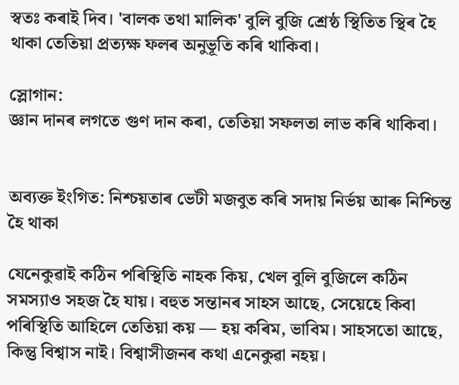স্বতঃ কৰাই দিব। 'বালক তথা মালিক' বুলি বুজি শ্ৰেষ্ঠ স্থিতিত স্থিৰ হৈ থাকা তেতিয়া প্ৰত্যক্ষ ফলৰ অনুভূতি কৰি থাকিবা।

স্লোগান:
জ্ঞান দানৰ লগতে গুণ দান কৰা, তেতিয়া সফলতা লাভ কৰি থাকিবা।


অব্যক্ত ইংগিত: নিশ্চয়তাৰ ভেটী মজবুত কৰি সদায় নিৰ্ভয় আৰু নিশ্চিন্ত হৈ থাকা

যেনেকুৱাই কঠিন পৰিস্থিতি নাহক কিয়, খেল বুলি বুজিলে কঠিন সমস্যাও সহজ হৈ যায়। বহুত সন্তানৰ সাহস আছে, সেয়েহে কিবা পৰিস্থিতি আহিলে তেতিয়া কয় — হয় কৰিম, ভাবিম। সাহসতো আছে, কিন্তু বিশ্বাস নাই। বিশ্বাসীজনৰ কথা এনেকুৱা নহয়।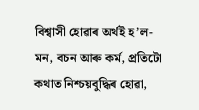বিশ্বাসী হোৱাৰ অৰ্থই হ’ল- মন, বচন আৰু কৰ্ম, প্ৰতিটো কথাত নিশ্চয়বুদ্ধিৰ হোৱা,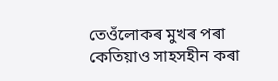তেওঁলোকৰ মুখৰ পৰা কেতিয়াও সাহসহীন কৰা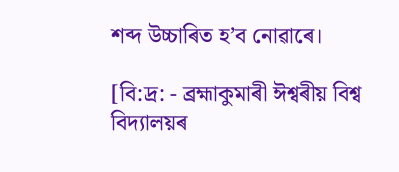শব্দ উচ্চাৰিত হ’ব নোৱাৰে।

[বি:দ্ৰ: - ব্ৰহ্মাকুমাৰী ঈশ্বৰীয় বিশ্ব বিদ্যালয়ৰ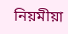নিয়মীয়া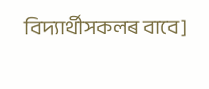বিদ্যাৰ্থীসকলৰ বাবে]